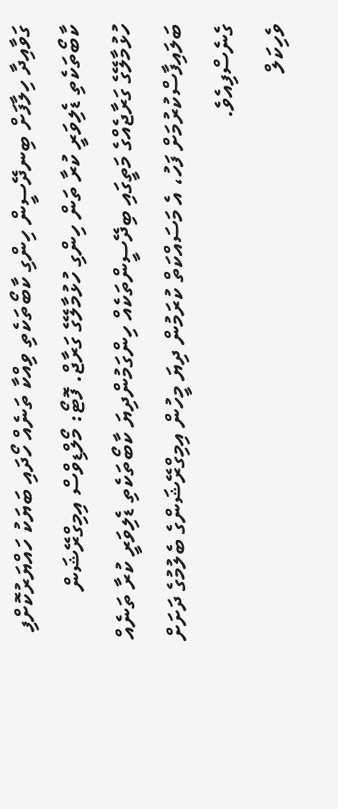ގަވާއިދާ ހިލާފަށް ބިނދޭސީން ހިންގި ކާބޯތަކެތި ވިއްކާ ތަނެއް ހޯދައި ބަޔަކު ހައްޔަރުކޮށްފި
ކާބޯތަކެތި ޑެލިވަރީ ކުރާ ތަން ހިންގި ހުޅުމާލޭގެ ގަރާޖް. ފޮޓޯ: މޯލްޑިވްސް އިމިގްރޭޝަން
ހުޅުމާލޭގެ ގަރާޖެއްގެ މަތީގައި ބިދޭސީންތަކެއް ހިންގަމުންދިޔަ ކާބޯތަކެތި ޑެލިވަރީ ކުރާ ތަނެއް ބަލައިފާސްކުރުމަށް ފަހު، އެ މަސައްކަތް ކުރަމުން ދިޔަ މީހުން އިމިގްރޭޝަންގެ ބެލުމުގެ ދަށަށް ގެނެސްފިއެވެ.
ވެހިކަލް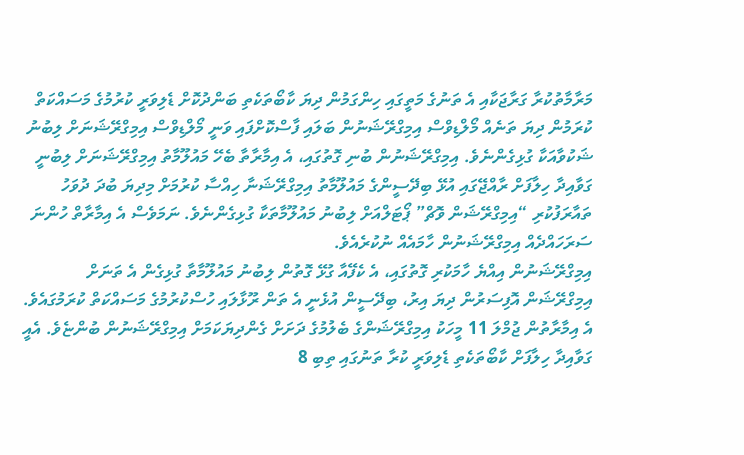މަރާމާތުކުރާ ގަރާޖަކާއި އެ ތަނުގެ މަތީގައި ހިންގަމުން ދިޔަ ކާބޯތަކެތި ބަންދުކޮށް ޑެލިވަރީ ކުރުމުގެ މަސައްކަތް ކުރަމުން ދިޔަ ތަނެއް މޯލްޑިވްސް އިމިގްރޭޝަނުން ބަލައި ފާސްކޮށްފައި ވަނީ މޯލްޑިވްސް އިމިގްރޭޝަނަށް ލިބުނު ޝަކުވާއަކާ ގުޅިގެންނެވެ. އިމިގްރޭޝަނުން ބުނި ގޮތުގައި، އެ އިމާރާތާ ބެހޭ މައުލޫމާތު އިމިގްރޭޝަނަށް ލިބުނީ ގަވާއިދާ ހިލާފަށް ރާއްޖޭގައި އުޅޭ ބިދޭސީންގެ މައުލޫމާތު އިމިގްރޭޝަނާ ހިއްސާ ކުރުމަށް މިދިޔަ ބުދަ ދުވަހު ތައާރަފުކުރި “އިމިގްރޭޝަން ވޮޗް” ޕޯޓަލްއަށް ލިބުނު މައުލޫމާތަކާ ގުޅިގެންނެވެ. ނަމަވެސް އެ އިމާރާތް ހުންނަ ސަރަހައްދެއް އިމިގްރޭޝަނުން ހާމައެއް ނުކުރެއެވެ.
އިމިގްރޭޝަނުން އިއްޔެ ހާމަކުރި ގޮތުގައި، އެ ކެފޭއާ ގުޅޭ ގޮތުން ލިބުނު މައުލޫމާތާ ގުޅިގެން އެ ތަނަށް އިމިގްރޭޝަން އޮފިސަރުން ދިޔަ އިރު، ބިދޭސީން އުޅެނީ އެ ތަން ރޫޅާލައި ހުސްކުރުމުގެ މަސައްކަތް ކުރަމުގައެވެ.
އެ އިމާރާތުން ޖުމްލަ 11 މީހަކު އިމިގްރޭޝަންގެ ބެލުމުގެ ދަށަށް ގެންދިޔަކަމަށް އިމިގްރޭޝަނުން ބުންޏެވެ. އެއީ ގަވާއިދާ ހިލާފަށް ކާބޯތަކެތި ޑެލިވަރީ ކުރާ ތަނުގައި ތިބި 8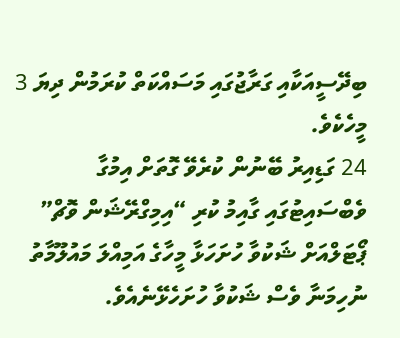ބިދޭސީއަކާއި ގަރާޖުގައި މަސައްކަތް ކުރަމުން ދިޔަ 3 މީހެކެވެ.
24 ގަޑިއިރު ބޭނުން ކުރެވޭ ގޮތަށް އިމުގާ ވެބްސައިޓުގައި ގާއިމު ކުރި “އިމިގްރޭޝަން ވޮޗް” ޕޯޓަލްއަށް ޝަކުވާ ހުށަހަޅާ މީހާގެ އަމިއްލަ މައުލޫމާތު ނުހިމަނާ ވެސް ޝަކުވާ ހުށަހެޅޭނެއެވެ.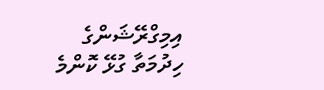އިމިގްރޭޝަންގެ ހިދުމަތާ ގުޅޭ ކޮންމެ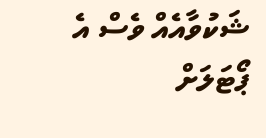ޝަކުވާއެއް ވެސް އެ ޕޯޓަލަށް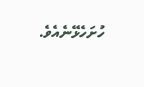ހުށަހެޅޭނެއެވެ.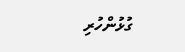ގުޅުންހުރި